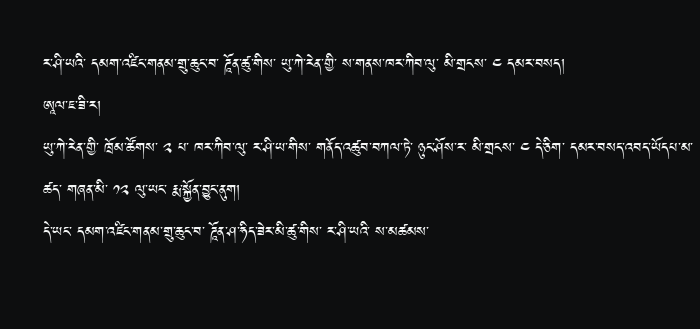ར་ཤི་ཡའི་ དམག་འཛིང་གནམ་གྲུ་ཆུང་བ་ ཌཱོན་ཚུ་གིས་ ཡུ་ཀེ་རེན་གྱི་ ས་གནས་ཁར་ཀིབ་ལུ་ མི་གྲངས་ ༤ དམར་བསད།
ཨཱལ་ཇ་ཟི་ར།
ཡུ་ཀེ་རེན་གྱི་ ཁྲོམ་ཚོགས་ ༢ པ་ ཁར་ཀིབ་ལུ་ ར་ཤི་ཡ་གིས་ གནོད་འཚུབ་བཀལ་ཏེ་ ཉུང་ཤོས་ར་ མི་གྲངས་ ༤ དེ་ཅིག་ དམར་བསད་འབད་ཡོདཔ་མ་ཚད་ གཞན་མི་ ༡༢ ལུ་ཡང་ རྨ་སྐྱོན་བྱུང་ནུག།
དེ་ཡང་ དམག་འཛིང་གནམ་གྲུ་ཆུང་བ་ ཌཱོན་ཤ་ཧིད་ཟེར་མི་ཚུ་གིས་ ར་ཤི་ཡའི་ ས་མཚམས་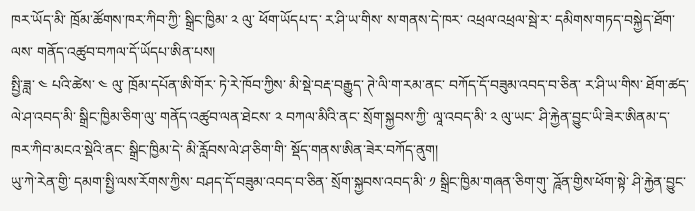ཁར་ཡོད་མི་ ཁྲོམ་ཚོགས་ཁར་ཀིབ་ཀྱི་ སྒྲིང་ཁྱིམ་ ༢ ལུ་ ཕོག་ཡོདཔ་ད་ ར་ཤི་ཡ་གིས་ ས་གནས་དེ་ཁར་ འཕྲལ་འཕྲལ་སྦེ་ར་ དམིགས་གཏད་བསྐྱེད་ཐོག་ལས་ གནོད་འཚུབ་བཀལ་དོ་ཡོདཔ་ཨིན་པས།
སྤྱི་ཟླ་ ༤ པའི་ཚེས་ ༤ ལུ་ ཁྲོམ་དཔོན་ཨི་གོར་ ཏེ་རེ་ཁོབ་ཀྱིས་ མི་སྡེ་བརྡ་བརྒྱུད་ ཊེ་ལི་ག་རམ་ནང་ བཀོད་དོ་བཟུམ་འབད་བ་ཅིན་ ར་ཤི་ཡ་གིས་ ཐོག་ཚད་ལེ་ཤ་འབད་མི་ སྒྲིང་ཁྱིམ་ཅིག་ལུ་ གནོད་འཚུབ་ལན་ཐེངས་ ༢ བཀལ་མིའི་ནང་ སྲོག་སྐྱབས་ཀྱི་ ལཱ་འབད་མི་ ༢ ལུ་ཡང་ ཤི་རྐྱེན་བྱུང་ཡི་ཟེར་ཨིནམ་ད་ ཁར་ཀིབ་མངའ་སྡེའི་ནང་ སྒྲིང་ཁྱིམ་དེ་ མི་རློབས་ལེ་ཤ་ཅིག་གི་ སྡོད་གནས་ཨིན་ཟེར་བཀོད་ནུག།
ཡུ་ཀེ་རེན་གྱི་ དམག་སྤྱི་ལས་རོགས་ཀྱིས་ བཤད་དོ་བཟུམ་འབད་བ་ཅིན་ སྲོག་སྐྱབས་འབད་མི་ ༡ སྒྲིང་ཁྱིམ་གཞན་ཅིག་གུ་ ཌཱོན་གྱིས་ཕོག་སྟེ་ ཤི་རྐྱེན་བྱུང་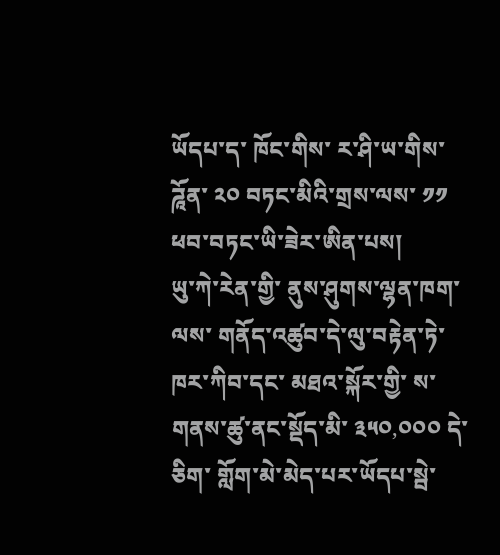ཡོདཔ་ད་ ཁོང་གིས་ ར་ཤི་ཡ་གིས་ ཌཱོན་ ༢༠ བཏང་མིའི་གྲས་ལས་ ༡༡ ཕབ་བཏང་ཡི་ཟེར་ཨིན་པས།
ཡུ་ཀེ་རེན་གྱི་ ནུས་ཤུགས་ལྷན་ཁག་ལས་ གནོད་འཚུབ་དེ་ལུ་བརྟེན་ཏེ་ ཁར་ཀིབ་དང་ མཐའ་སྐོར་གྱི་ ས་གནས་ཚུ་ནང་སྡོད་མི་ ༣༥༠,༠༠༠ དེ་ཅིག་ གློག་མེ་མེད་པར་ཡོདཔ་སྦེ་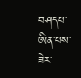བཤདཔ་ཨིན་པས་ཟེར་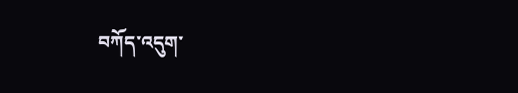བཀོད་འདུག་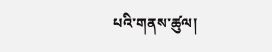པའི་གནས་ཚུལ།